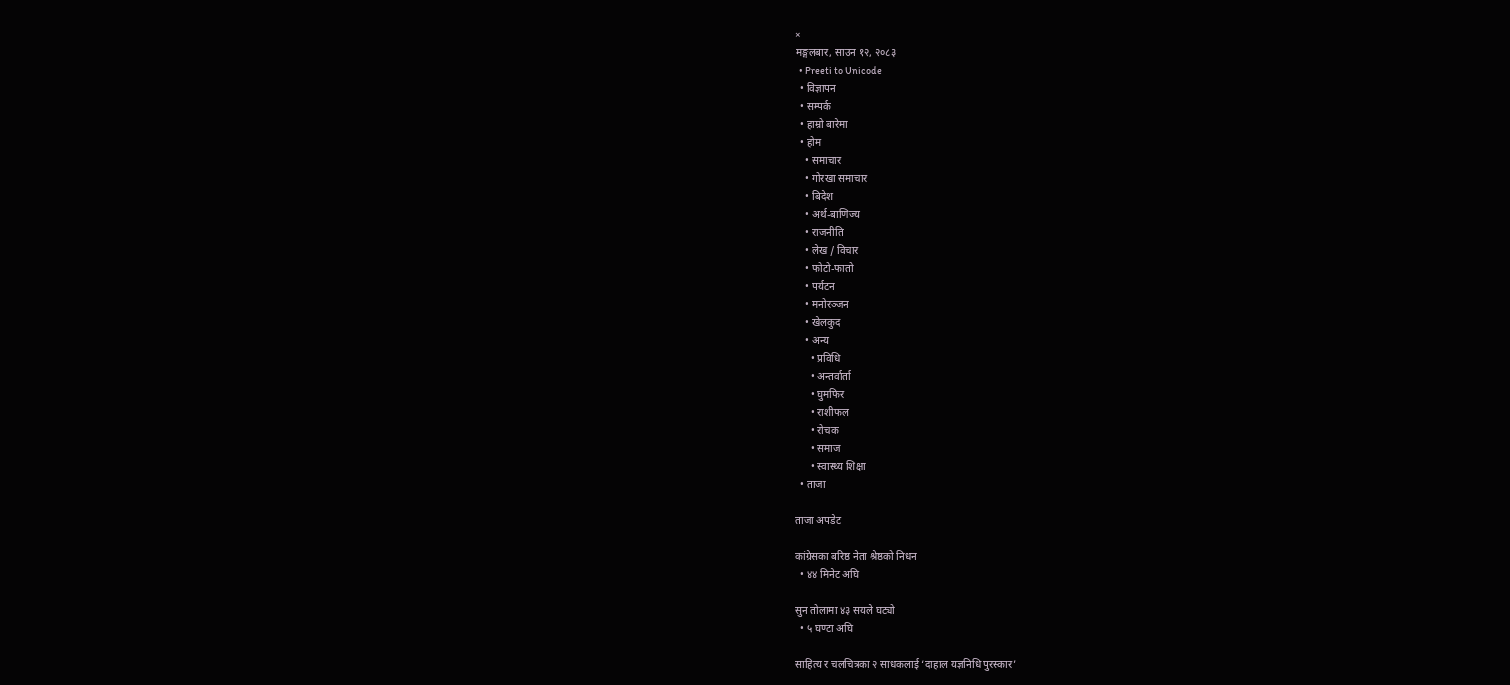×
मङ्गलबार, साउन १२, २०८३
  • Preeti to Unicode
  • विज्ञापन
  • सम्पर्क
  • हाम्रो बारेमा
  • होम
    • समाचार
    • गोरखा समाचार
    • बिदेश
    • अर्थ-बाणिज्य
    • राजनीति
    • लेख / विचार
    • फोटो-फातो
    • पर्यटन
    • मनोरञ्जन
    • खेलकुद
    • अन्य
      • प्रविधि
      • अन्तर्वार्ता
      • घुमफिर
      • राशीफल
      • रोचक
      • समाज
      • स्वास्थ्य शिक्षा
  • ताजा

ताजा अपडेट

कांग्रेसका बरिष्ठ नेता श्रेष्ठको निधन
  • ४४ मिनेट अघि

सुन तोलामा ४३ सयले घट्यो
  • ५ घण्टा अघि

साहित्य र चलचित्रका २ साधकलाई ‘दाहाल यज्ञनिधि पुरस्कार’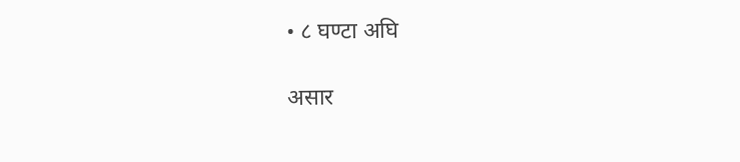• ८ घण्टा अघि

असार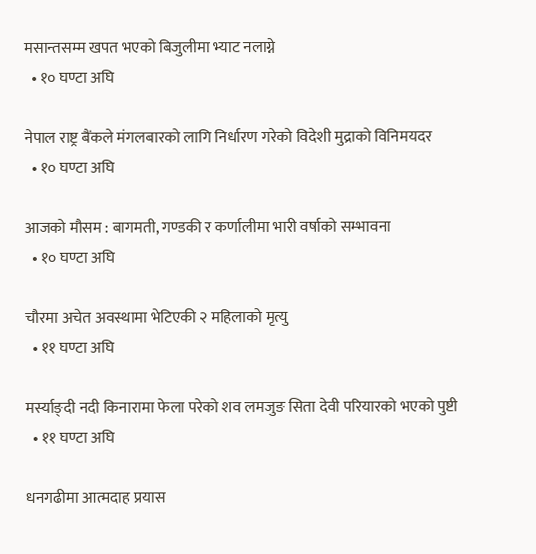मसान्तसम्म खपत भएको बिजुलीमा भ्याट नलाग्ने
  • १० घण्टा अघि

नेपाल राष्ट्र बैंकले मंगलबारको लागि निर्धारण गरेको विदेशी मुद्राको विनिमयदर
  • १० घण्टा अघि

आजको मौसम : बागमती, गण्डकी र कर्णालीमा भारी वर्षाको सम्भावना
  • १० घण्टा अघि

चौरमा अचेत अवस्थामा भेटिएकी २ महिलाको मृत्यु
  • ११ घण्टा अघि

मर्स्याङ्दी नदी किनारामा फेला परेको शव लमजुङ सिता देवी परियारको भएको पुष्टी
  • ११ घण्टा अघि

धनगढीमा आत्मदाह प्रयास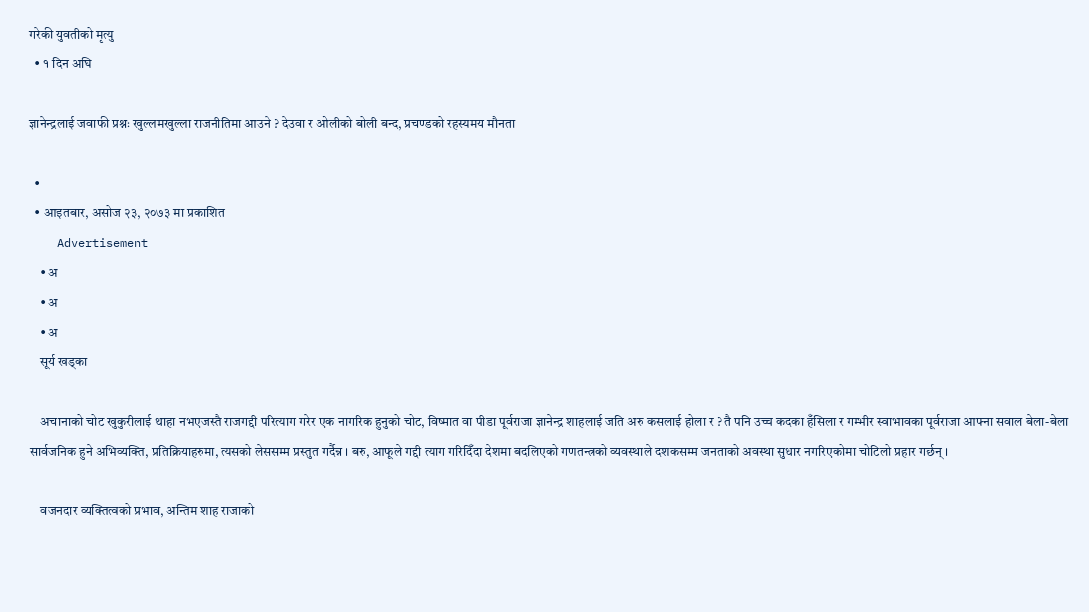गरेकी युवतीको मृत्यु
  • १ दिन अघि

ज्ञानेन्द्रलाई जवाफी प्रश्नः खुल्लमखुल्ला राजनीतिमा आउने ? देउवा र ओलीको बोली बन्द, प्रचण्डको रहस्यमय मौनता

  •
  • आइतबार, असोज २३, २०७३ मा प्रकाशित
    Advertisement
    • अ
    • अ
    • अ
    सूर्य खड्का

    अचानाको चोट खुकुरीलाई थाहा नभएजस्तै राजगद्दी परित्याग गरेर एक नागरिक हुनुको चोट, विष्मात वा पीडा पूर्वराजा ज्ञानेन्द्र शाहलाई जति अरु कसलाई होला र ? तै पनि उच्च कदका हँसिला र गम्भीर स्वाभावका पूर्वराजा आफ्ना सवाल बेला-बेला सार्वजनिक हुने अभिव्यक्ति, प्रतिक्रियाहरुमा, त्यसको लेससम्म प्रस्तुत गर्दैन्न । बरु, आफूले गद्दी त्याग गरिदिँदा देशमा बदलिएको गणतन्त्रको व्यवस्थाले दशकसम्म जनताको अवस्था सुधार नगरिएकोमा चोटिलो प्रहार गर्छन् ।

    वजनदार व्यक्तित्वको प्रभाव, अन्तिम शाह राजाको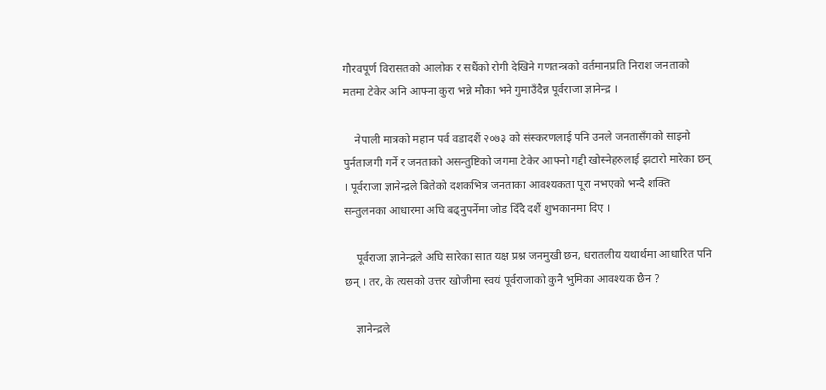गौरवपूर्ण विरासतको आलोक र सधैंको रोगी देखिने गणतन्त्रको वर्तमानप्रति निराश जनताको मतमा टेकेर अनि आफ्ना कुरा भन्ने मौका भने गुमाउँदैन्न पूर्वराजा ज्ञानेन्द्र ।

    नेपाली मात्रको महान पर्व वडादशैं २०७३ को संस्करणलाई पनि उनले जनतासँगको साइनो पुर्नताजगी गर्ने र जनताको असन्तुष्टिको जगमा टेकेर आफ्नो गद्दी खोस्नेहरुलाई झटारो मारेका छन् । पूर्वराजा ज्ञानेन्द्रले बितेको दशकभित्र जनताका आवश्यकता पूरा नभएको भन्दै शक्ति सन्तुलनका आधारमा अघि बढ्नुपर्नेमा जोड दिँदै दशैं शुभकानमा दिए ।

    पूर्वराजा ज्ञानेन्द्रले अघि सारेका सात यक्ष प्रश्न जनमुखी छन, धरातलीय यथार्थमा आधारित पनि छन् । तर, के त्यसको उत्तर खोजीमा स्वयं पूर्वराजाको कुनै भुमिका आवश्यक छैन ?

    ज्ञानेन्द्रले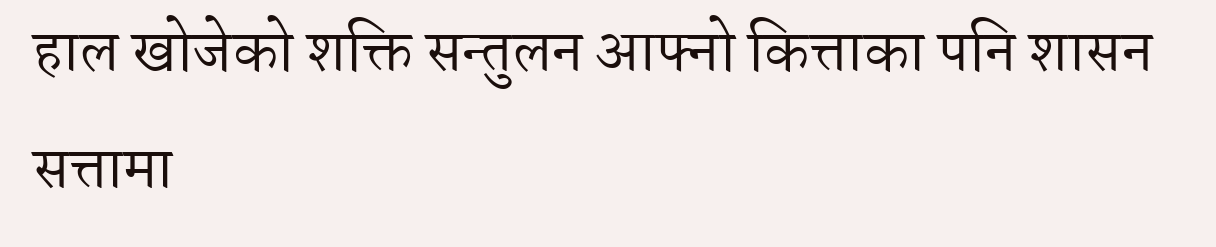हाल खोजेको शक्ति सन्तुलन आफ्नो कित्ताका पनि शासन सत्तामा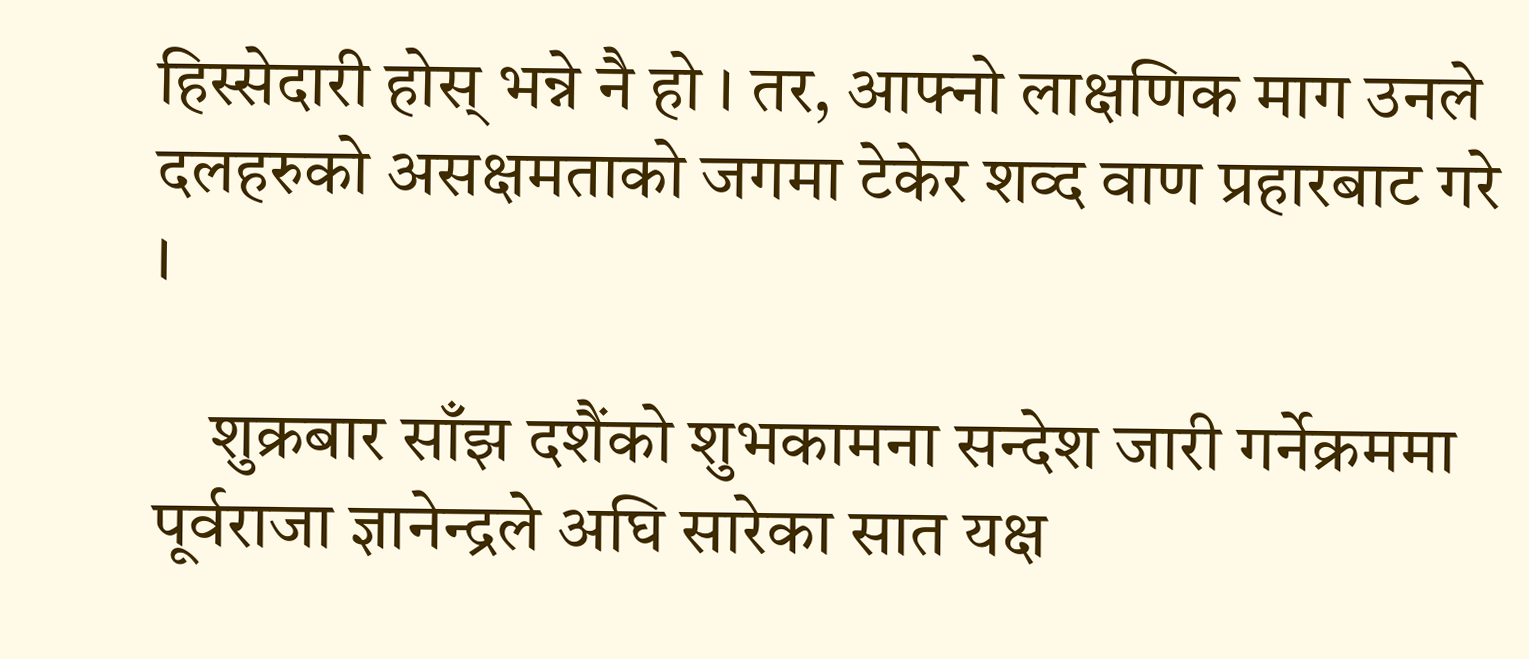हिस्सेदारी होस् भन्ने नै हो । तर, आफ्नो लाक्षणिक माग उनले दलहरुको असक्षमताको जगमा टेकेर शव्द वाण प्रहारबाट गरे ।

    शुक्रबार साँझ दशैंको शुभकामना सन्देश जारी गर्नेक्रममा पूर्वराजा ज्ञानेन्द्रले अघि सारेका सात यक्ष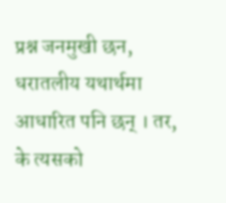प्रश्न जनमुखी छन, धरातलीय यथार्थमा आधारित पनि छन् । तर, के त्यसको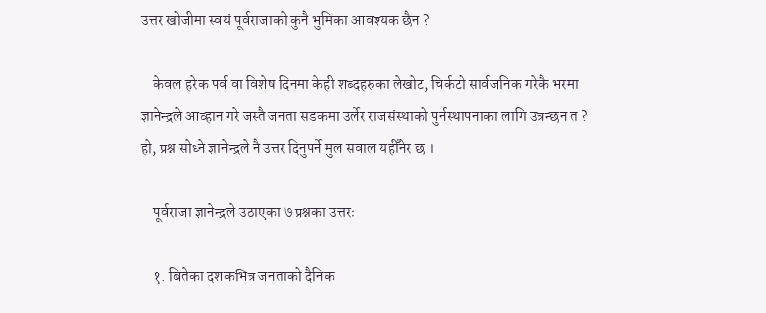उत्तर खोजीमा स्वयं पूर्वराजाको कुनै भुमिका आवश्यक छैन ?

    केवल हरेक पर्व वा विशेष दिनमा केही शब्दहरुका लेखोट, चिर्कटो सार्वजनिक गरेकै भरमा ज्ञानेन्द्रले आव्हान गरे जस्तै जनता सडकमा उर्लेर राजसंस्थाको पुर्नस्थापनाका लागि उत्रन्छन त ? हो, प्रश्न सोध्ने ज्ञानेन्द्रले नै उत्तर दिनुपर्ने मुल सवाल यहीँनेर छ ।

    पूर्वराजा ज्ञानेन्द्रले उठाएका ७ प्रश्नका उत्तरः

    १. बितेका दशकभित्र जनताको दैनिक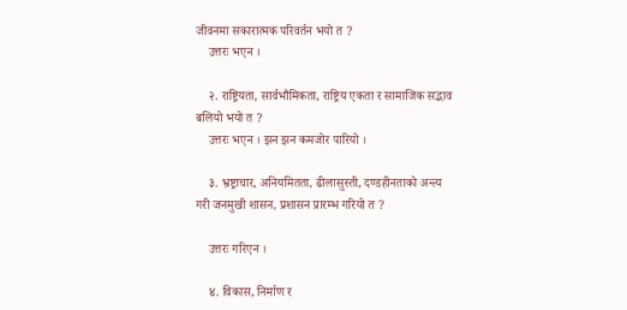जीवनमा सकारात्मक परिवर्तन भयो त ?
    उत्तरः भएन ।

    २. राष्ट्रियता, सार्वभौमिकता, राष्ट्रिय एकता र सामाजिक सद्भाव बलियो भयो त ?
    उत्तरः भएन । झन झन कमजोर पारियो ।

    ३. भ्रष्ट्राचार, अनियमितता, ढीलासुस्ती, दण्डहीनताको अन्त्य गरी जनमुखी शासन, प्रशासन प्रारम्भ गरियो त ?

    उत्तरः गरिएन ।

    ४. विकास, निर्माण र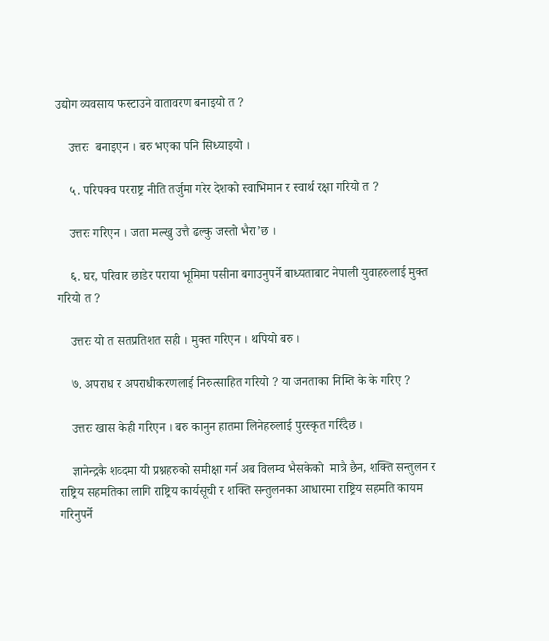उद्योग व्यवसाय फस्टाउने वातावरण बनाइयो त ?

    उत्तरः  बनाइएन । बरु भएका पनि सिध्याइयो ।

    ५. परिपक्व परराष्ट्र नीति तर्जुमा गरेर देशको स्वाभिमान र स्वार्थ रक्षा गरियो त ?

    उत्तरः गरिएन । जता मल्खु उत्तै ढल्कु जस्तो भैरा’छ ।

    ६. घर, परिवार छाडेर पराया भूमिमा पसीना बगाउनुपर्ने बाध्यताबाट नेपाली युवाहरुलाई मुक्त गरियो त ?

    उत्तरः यो त सतप्रतिशत सही । मुक्त गरिएन । थपियो बरु ।

    ७. अपराध र अपराधीकरणलाई निरुत्साहित गरियो ? या जनताका निम्ति के के गरिए ?

    उत्तरः खास केही गरिएन । बरु कानुन हातमा लिनेहरुलाई पुरस्कृत गरिँदैछ ।

    ज्ञानेन्द्रकै शव्दमा यी प्रश्नहरुको समीक्षा गर्न अब विलम्व भैसकेको  मात्रै छैन, शक्ति सन्तुलन र राष्ट्रिय सहमतिका लागि राष्ट्रिय कार्यसूची र शक्ति सन्तुलनका आधारमा राष्ट्रिय सहमति कायम गरिनुपर्ने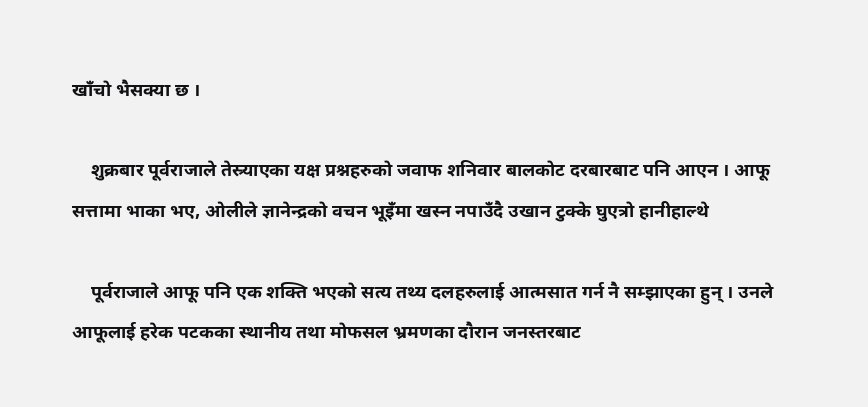खाँचो भैसक्या छ ।

    शुक्रबार पूर्वराजाले तेस्र्याएका यक्ष प्रश्नहरुको जवाफ शनिवार बालकोट दरबारबाट पनि आएन । आफू सत्तामा भाका भए, ओलीले ज्ञानेन्द्रको वचन भूइँमा खस्न नपाउँदै उखान टुक्के घुएत्रो हानीहाल्थे

    पूर्वराजाले आफू पनि एक शक्ति भएको सत्य तथ्य दलहरुलाई आत्मसात गर्न नै सम्झाएका हुन् । उनले आफूलाई हरेक पटकका स्थानीय तथा मोफसल भ्रमणका दौरान जनस्तरबाट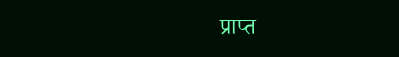प्राप्त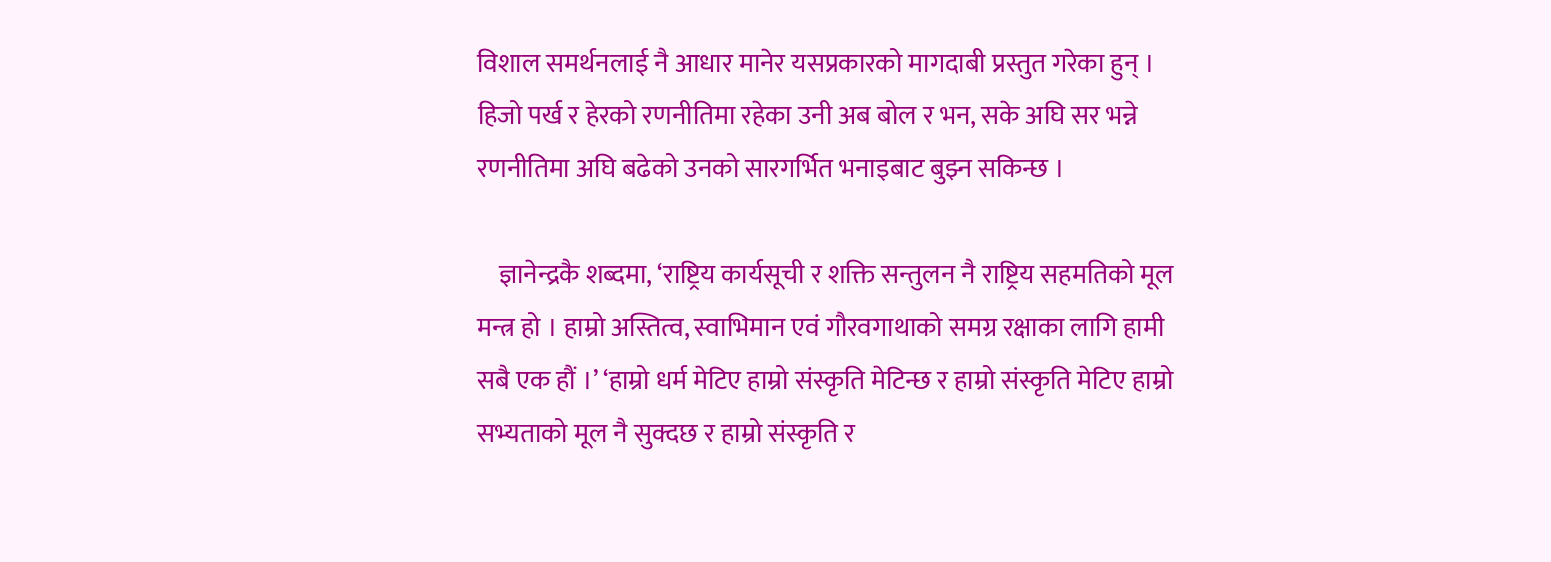विशाल समर्थनलाई नै आधार मानेर यसप्रकारको मागदाबी प्रस्तुत गरेका हुन् । हिजो पर्ख र हेरको रणनीतिमा रहेका उनी अब बोल र भन, सके अघि सर भन्ने रणनीतिमा अघि बढेको उनको सारगर्भित भनाइबाट बुझ्न सकिन्छ ।

    ज्ञानेन्द्रकै शब्दमा, ‘राष्ट्रिय कार्यसूची र शक्ति सन्तुलन नै राष्ट्रिय सहमतिको मूल मन्त्र हो । हाम्रो अस्तित्व, स्वाभिमान एवं गौरवगाथाको समग्र रक्षाका लागि हामी सबै एक हौं ।’ ‘हाम्रो धर्म मेटिए हाम्रो संस्कृति मेटिन्छ र हाम्रो संस्कृति मेटिए हाम्रो सभ्यताको मूल नै सुक्दछ र हाम्रो संस्कृति र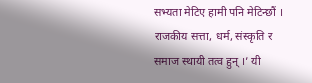सभ्यता मेटिए हामी पनि मेटिन्छौं । राजकीय सत्ता, धर्म, संस्कृति र समाज स्थायी तत्व हुन् ।’ यी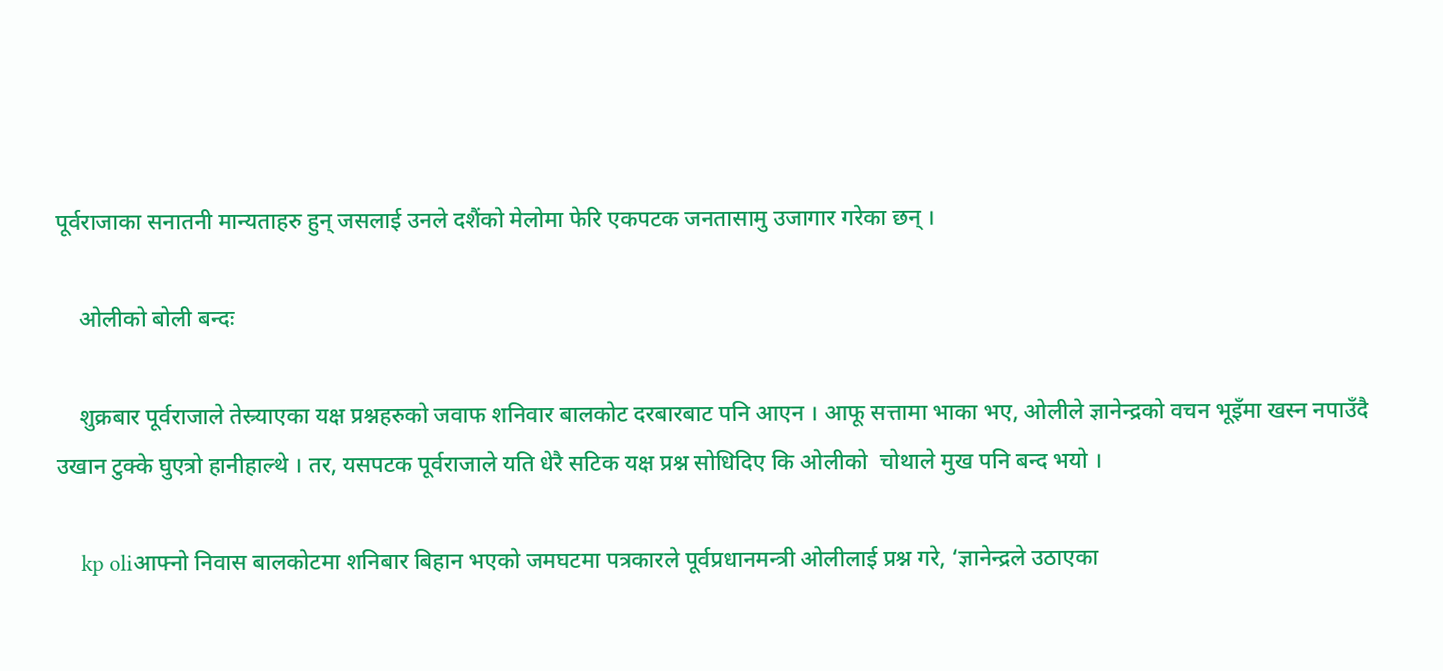पूर्वराजाका सनातनी मान्यताहरु हुन् जसलाई उनले दशैंको मेलोमा फेरि एकपटक जनतासामु उजागार गरेका छन् ।

    ओलीको बोली बन्दः

    शुक्रबार पूर्वराजाले तेस्र्याएका यक्ष प्रश्नहरुको जवाफ शनिवार बालकोट दरबारबाट पनि आएन । आफू सत्तामा भाका भए, ओलीले ज्ञानेन्द्रको वचन भूइँमा खस्न नपाउँदै उखान टुक्के घुएत्रो हानीहाल्थे । तर, यसपटक पूर्वराजाले यति धेरै सटिक यक्ष प्रश्न सोधिदिए कि ओलीको  चोथाले मुख पनि बन्द भयो ।

    kp oliआफ्नो निवास बालकोटमा शनिबार बिहान भएको जमघटमा पत्रकारले पूर्वप्रधानमन्त्री ओलीलाई प्रश्न गरे, ‘ज्ञानेन्द्रले उठाएका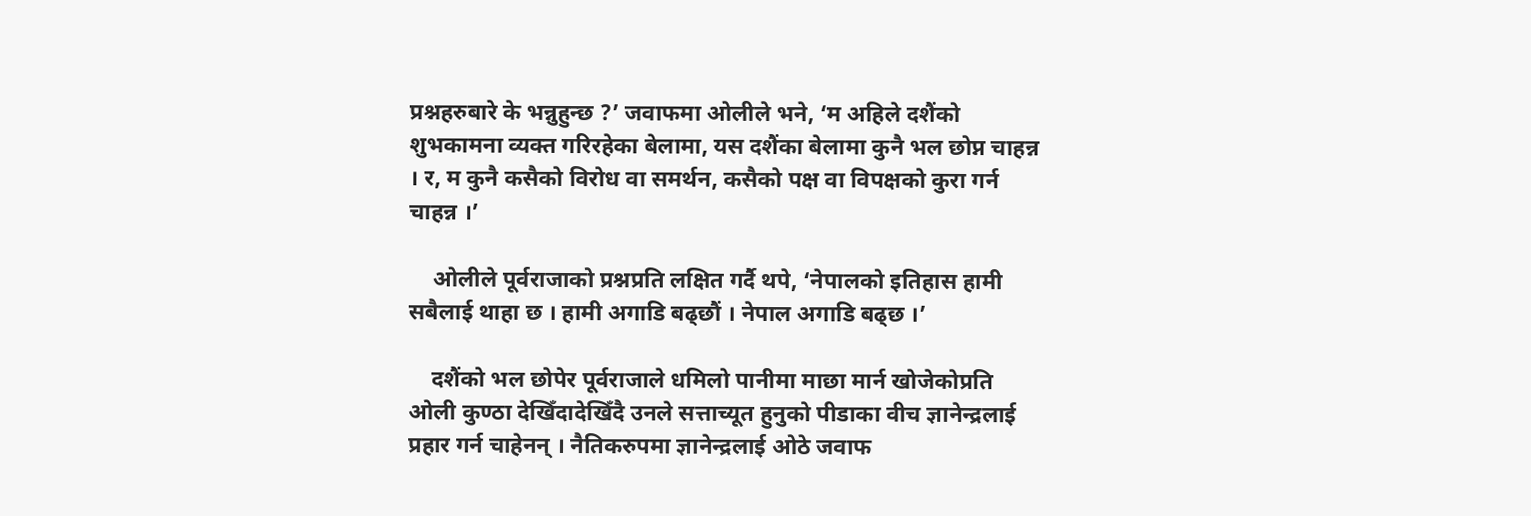प्रश्नहरुबारे के भन्नुहुन्छ ?’ जवाफमा ओलीले भने, ‘म अहिले दशैंको शुभकामना व्यक्त गरिरहेका बेलामा, यस दशैंका बेलामा कुनै भल छोप्न चाहन्न । र, म कुनै कसैको विरोध वा समर्थन, कसैको पक्ष वा विपक्षको कुरा गर्न चाहन्न ।’

    ओलीले पूर्वराजाको प्रश्नप्रति लक्षित गर्दै थपे, ‘नेपालको इतिहास हामी सबैलाई थाहा छ । हामी अगाडि बढ्छौं । नेपाल अगाडि बढ्छ ।’

    दशैंको भल छोपेर पूर्वराजाले धमिलो पानीमा माछा मार्न खोजेकोप्रति ओली कुण्ठा देखिँदादेखिँदै उनले सत्ताच्यूत हुनुको पीडाका वीच ज्ञानेन्द्रलाई प्रहार गर्न चाहेनन् । नैतिकरुपमा ज्ञानेन्द्रलाई ओठे जवाफ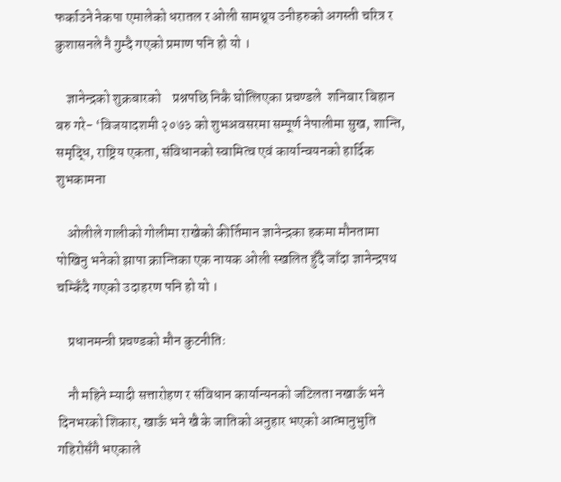फर्काउने नेकपा एमालेको धरातल र ओली सामथ्र्य उनीहरुको अगस्ती चरित्र र कुशासनले नै गुम्दै गएको प्रमाण पनि हो यो ।

    ज्ञानेन्द्रको शुक्रबारको    प्रश्नपछि निकै घोत्लिएका प्रचण्डले  शनिबार बिहान बरु गरे- ‘विजयादशमी २०७३ को शुभअवसरमा सम्पूर्ण नेपालीमा सुख, शान्ति, समृद्धि, राष्ट्रिय एकता, संविधानको स्वामित्व एवं कार्यान्वयनको हार्दिक शुभकामना

    ओलीले गालीको गोलीमा राखेको कीर्तिमान ज्ञानेन्द्रका हकमा मौनतामा पोखिनु भनेको झापा क्रान्तिका एक नायक ओली स्खलित हुँदै जाँदा ज्ञानेन्द्रपथ चम्किँदै गएको उदाहरण पनि हो यो ।

    प्रधानमन्त्री प्रचण्डको मौन कुटनीतिः

    नौ महिने म्यादी सत्तारोहण र संविधान कार्यान्यनको जटिलता नखाऊँ भने दिनभरको शिकार, खाऊँ भने खै के जातिको अनुहार भएको आत्मानुभुति गहिरोसँगै भएकाले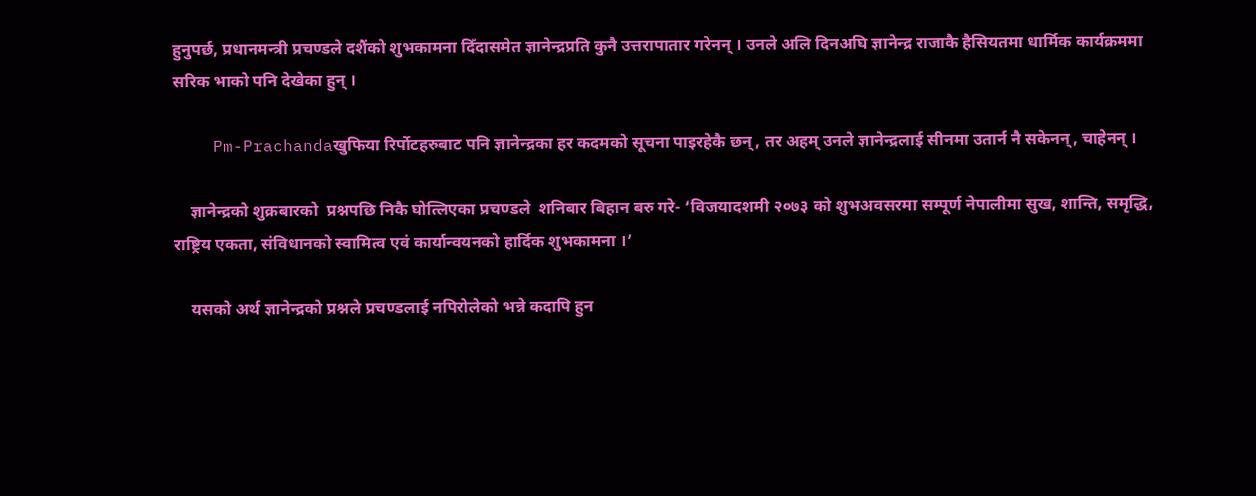हुनुपर्छ, प्रधानमन्त्री प्रचण्डले दशैंको शुभकामना दिँदासमेत ज्ञानेन्द्रप्रति कुनै उत्तरापातार गरेनन् । उनले अलि दिनअघि ज्ञानेन्द्र राजाकै हैसियतमा धार्मिक कार्यक्रममा सरिक भाको पनि देखेका हुन् ।

    Pm-Prachandaखुफिया रिर्पोटहरुबाट पनि ज्ञानेन्द्रका हर कदमको सूचना पाइरहेकै छन्, तर अहम् उनले ज्ञानेन्द्रलाई सीनमा उतार्न नै सकेनन्, चाहेनन् ।

    ज्ञानेन्द्रको शुक्रबारको  प्रश्नपछि निकै घोत्लिएका प्रचण्डले  शनिबार बिहान बरु गरे- ‘विजयादशमी २०७३ को शुभअवसरमा सम्पूर्ण नेपालीमा सुख, शान्ति, समृद्धि, राष्ट्रिय एकता, संविधानको स्वामित्व एवं कार्यान्वयनको हार्दिक शुभकामना ।’

    यसको अर्थ ज्ञानेन्द्रको प्रश्नले प्रचण्डलाई नपिरोलेको भन्ने कदापि हुन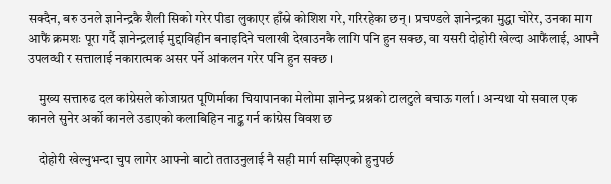सक्दैन, बरु उनले ज्ञानेन्द्रकै शैली सिको गरेर पीडा लुकाएर हाँस्ने कोशिश गरे, गरिरहेका छन् । प्रचण्डले ज्ञानेन्द्रका मुद्धा चोरेर, उनका माग आफैं क्रमशः पूरा गर्दै ज्ञानेन्द्रलाई मुद्दाविहीन बनाइदिने चलाखी देखाउनकै लागि पनि हुन सक्छ, वा यसरी दोहोरी खेल्दा आफैंलाई, आफ्नै उपलव्धी र सत्तालाई नकारात्मक असर पर्ने आंकलन गरेर पनि हुन सक्छ ।

    मुख्य सत्तारुढ दल कांग्रेसले कोजाग्रत पूणिर्माका चियापानका मेलोमा ज्ञानेन्द्र प्रश्नको टालटुले बचाऊ गर्ला । अन्यथा यो सवाल एक कानले सुनेर अर्को कानले उडाएको कलाबिहिन नाट्क गर्न कांग्रेस विवश छ

    दोहोरी खेल्नुभन्दा चुप लागेर आफ्नो बाटो तताउनुलाई नै सही मार्ग सम्झिएको हुनुपर्छ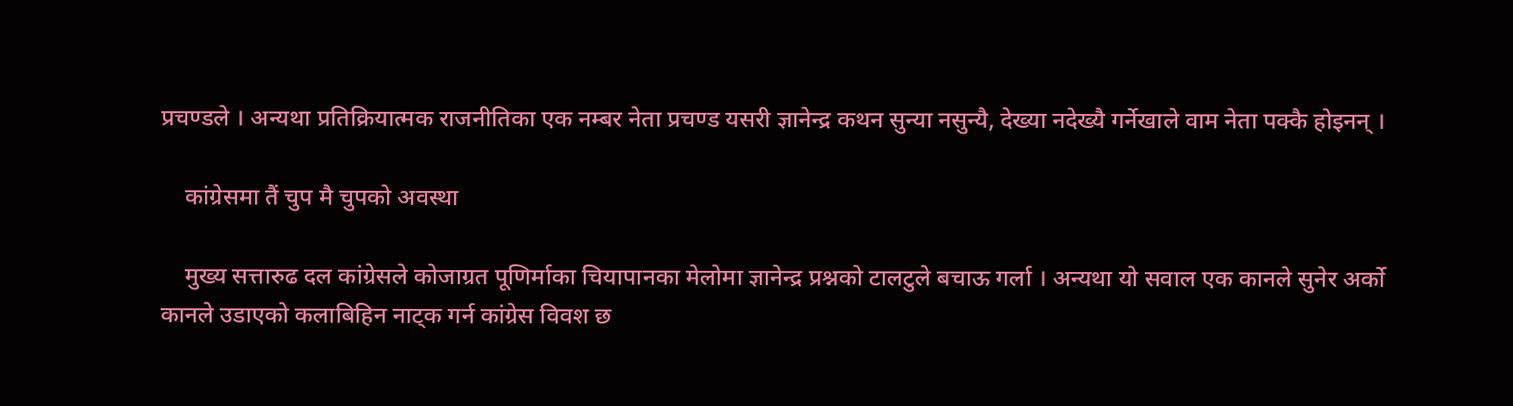प्रचण्डले । अन्यथा प्रतिक्रियात्मक राजनीतिका एक नम्बर नेता प्रचण्ड यसरी ज्ञानेन्द्र कथन सुन्या नसुन्यै, देख्या नदेख्यै गर्नेखाले वाम नेता पक्कै होइनन् ।

    कांग्रेसमा तैं चुप मै चुपको अवस्था

    मुख्य सत्तारुढ दल कांग्रेसले कोजाग्रत पूणिर्माका चियापानका मेलोमा ज्ञानेन्द्र प्रश्नको टालटुले बचाऊ गर्ला । अन्यथा यो सवाल एक कानले सुनेर अर्को कानले उडाएको कलाबिहिन नाट्क गर्न कांग्रेस विवश छ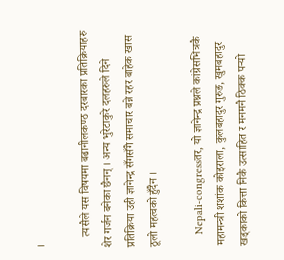।

    त्यसैले यस विषयमा बढानीलकण्ठ दरबारका प्रतिक्रियाहरु शेर गर्जन बनेका छैनन् । अन्य भुरेटाकुरे दलहरुले दिने प्रतिक्रिया उही ज्ञानेन्द्र सँगसँगै समाचार बन्ने रहर बाहेक खास ठूलो महत्वको हुँदैन ।

    Nepali-congressतर, यो ज्ञानेन्द्र प्रश्नले कांग्रेसभित्रकै महामन्त्री शशांक कोइराला, कुलबहादुर गुरुङ, खुमबहादुर खड्काको कित्ता निकै उत्साहित र मनमनै ठिक्क पर्‍यो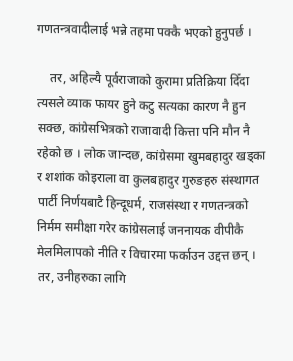गणतन्त्रवादीलाई भन्ने तहमा पक्कै भएको हुनुपर्छ ।

    तर, अहिल्यै पूर्वराजाको कुरामा प्रतिक्रिया दिँदा त्यसले व्याक फायर हुने कटु सत्यका कारण नै हुन सक्छ, कांग्रेसभित्रको राजावादी कित्ता पनि मौन नै रहेको छ । लोक जान्दछ, कांग्रेसमा खुमबहादुर खड्का र शशांक कोइराला वा कुलबहादुर गुरुङहरु संस्थागत पार्टी निर्णयबाटै हिन्दूधर्म, राजसंस्था र गणतन्त्रको निर्मम समीक्षा गरेर कांग्रेसलाई जननायक वीपीकै मेलमिलापको नीति र विचारमा फर्काउन उद्दत्त छन् । तर, उनीहरुका लागि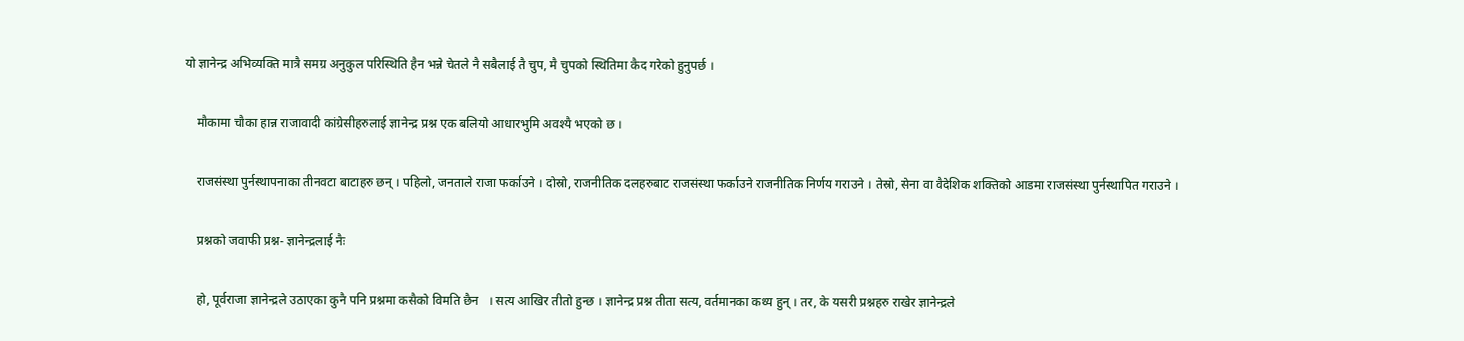यो ज्ञानेन्द्र अभिव्यक्ति मात्रै समग्र अनुकुल परिस्थिति हैन भन्ने चेतले नै सबैलाई तै चुप, मै चुपको स्थितिमा कैद गरेको हुनुपर्छ ।

    मौकामा चौका हान्न राजावादी कांग्रेसीहरुलाई ज्ञानेन्द्र प्रश्न एक बलियो आधारभुमि अवश्यै भएको छ ।

    राजसंस्था पुर्नस्थापनाका तीनवटा बाटाहरु छन् । पहिलो, जनताले राजा फर्काउने । दोस्रो, राजनीतिक दलहरुबाट राजसंस्था फर्काउने राजनीतिक निर्णय गराउने । तेस्रो, सेना वा वैदेशिक शक्तिको आडमा राजसंस्था पुर्नस्थापित गराउने ।

    प्रश्नको जवाफी प्रश्न- ज्ञानेन्द्रलाई नैः

    हो, पूर्वराजा ज्ञानेन्द्रले उठाएका कुनै पनि प्रश्नमा कसैको विमति छैन   । सत्य आखिर तीतो हुन्छ । ज्ञानेन्द्र प्रश्न तीता सत्य, वर्तमानका कथ्य हुन् । तर, के यसरी प्रश्नहरु राखेर ज्ञानेन्द्रले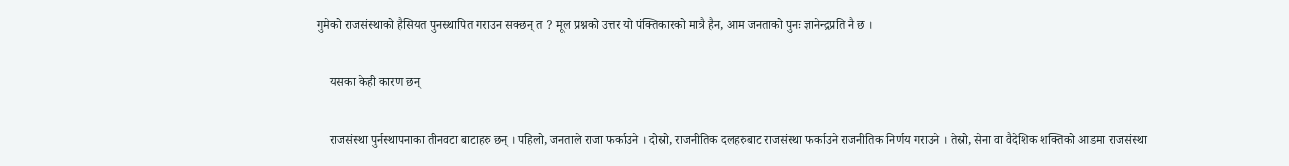गुमेको राजसंस्थाको हैसियत पुनस्र्थापित गराउन सक्छन् त ? मूल प्रश्नको उत्तर यो पंक्तिकारको मात्रै हैन, आम जनताको पुनः ज्ञानेन्द्रप्रति नै छ ।

    यसका केही कारण छन्

    राजसंस्था पुर्नस्थापनाका तीनवटा बाटाहरु छन् । पहिलो, जनताले राजा फर्काउने । दोस्रो, राजनीतिक दलहरुबाट राजसंस्था फर्काउने राजनीतिक निर्णय गराउने । तेस्रो, सेना वा वैदेशिक शक्तिको आडमा राजसंस्था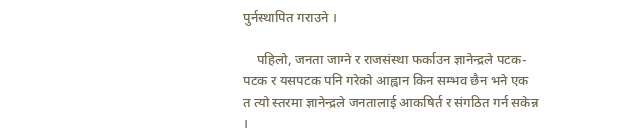पुर्नस्थापित गराउने ।

    पहिलो, जनता जाग्ने र राजसंस्था फर्काउन ज्ञानेन्द्रले पटक-पटक र यसपटक पनि गरेको आह्वान किन सम्भव छैन भने एक त त्यो स्तरमा ज्ञानेन्द्रले जनतालाई आकषिर्त र संगठित गर्न सकेन्न ।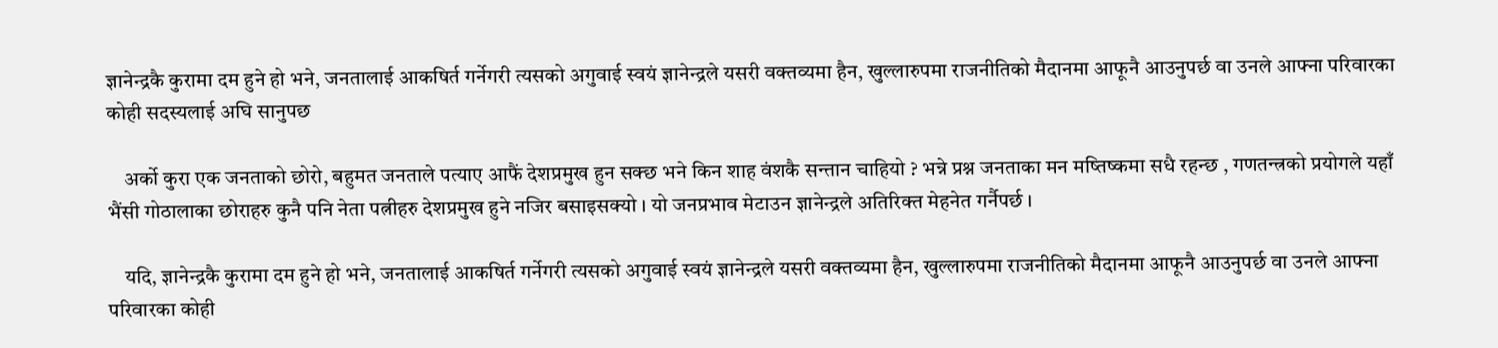ज्ञानेन्द्रकै कुरामा दम हुने हो भने, जनतालाई आकषिर्त गर्नेगरी त्यसको अगुवाई स्वयं ज्ञानेन्द्रले यसरी वक्तव्यमा हैन, खुल्लारुपमा राजनीतिको मैदानमा आफूनै आउनुपर्छ वा उनले आफ्ना परिवारका कोही सदस्यलाई अघि सानुपछ

    अर्को कुरा एक जनताको छोरो, बहुमत जनताले पत्याए आफैं देशप्रमुख हुन सक्छ भने किन शाह वंशकै सन्तान चाहियो ? भन्ने प्रश्न जनताका मन मष्तिष्कमा सधै रहन्छ , गणतन्त्रको प्रयोगले यहाँ भैंसी गोठालाका छोराहरु कुनै पनि नेता पत्नीहरु देशप्रमुख हुने नजिर बसाइसक्यो । यो जनप्रभाव मेटाउन ज्ञानेन्द्रले अतिरिक्त मेहनेत गर्नैपर्छ ।

    यदि, ज्ञानेन्द्रकै कुरामा दम हुने हो भने, जनतालाई आकषिर्त गर्नेगरी त्यसको अगुवाई स्वयं ज्ञानेन्द्रले यसरी वक्तव्यमा हैन, खुल्लारुपमा राजनीतिको मैदानमा आफूनै आउनुपर्छ वा उनले आफ्ना परिवारका कोही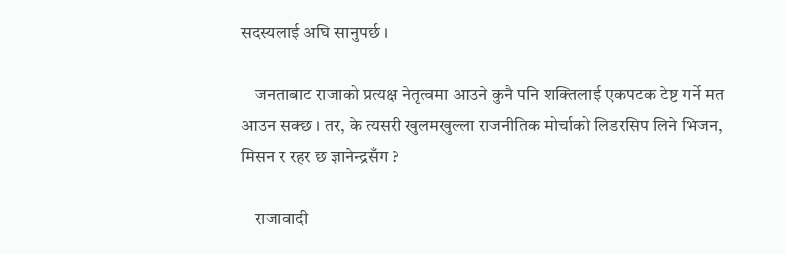सदस्यलाई अघि सानुपर्छ ।

    जनताबाट राजाको प्रत्यक्ष नेतृत्वमा आउने कुनै पनि शक्तिलाई एकपटक टेष्ट गर्ने मत आउन सक्छ । तर, के त्यसरी खुलमखुल्ला राजनीतिक मोर्चाको लिडरसिप लिने भिजन, मिसन र रहर छ ज्ञानेन्द्रसँग ?

    राजावादी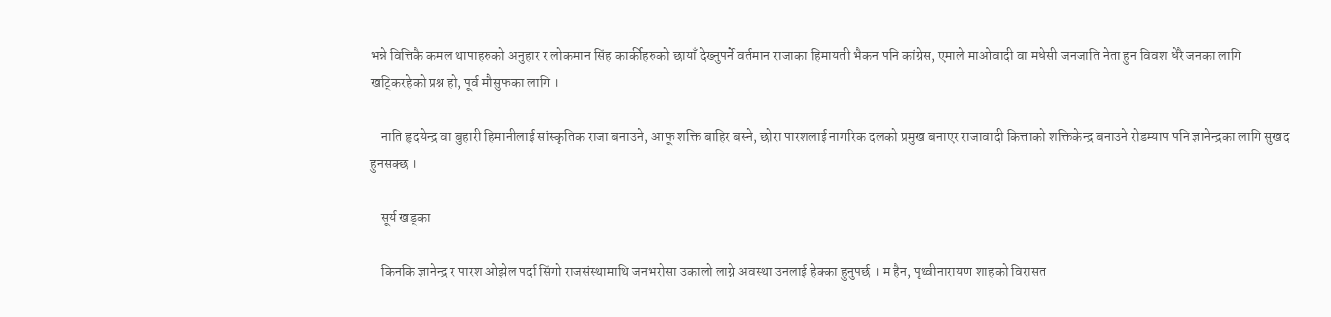भन्ने वित्तिकै कमल थापाहरुको अनुहार र लोकमान सिंह कार्कीहरुको छायाँ देख्नुपर्ने वर्तमान राजाका हिमायती भैकन पनि कांग्रेस, एमाले माओवादी वा मधेसी जनजाति नेता हुन विवश धेरै जनका लागि खट्किरहेको प्रश्न हो, पूर्व मौसुफका लागि ।

    नाति हृदयेन्द्र वा बुहारी हिमानीलाई सांस्कृतिक राजा बनाउने, आफू शक्ति बाहिर बस्ने, छोरा पारशलाई नागरिक दलको प्रमुख बनाएर राजावादी कित्ताको शक्तिकेन्द्र बनाउने रोडम्याप पनि ज्ञानेन्द्रका लागि सुखद हुनसक्छ ।

    सूर्य खड्का

    किनकि ज्ञानेन्द्र र पारश ओझेल पर्दा सिंगो राजसंस्थामाथि जनभरोसा उकालो लाग्ने अवस्था उनलाई हेक्का हुनुपर्छ । म हैन, पृथ्वीनारायण शाहको विरासत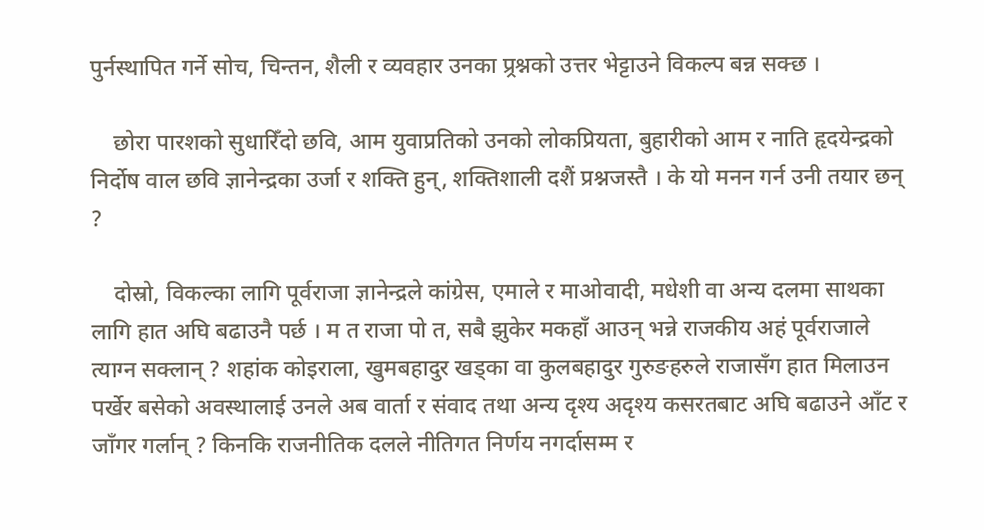पुर्नस्थापित गर्ने सोच, चिन्तन, शैली र व्यवहार उनका प्र्रश्नको उत्तर भेट्टाउने विकल्प बन्न सक्छ ।

    छोरा पारशको सुधारिँदो छवि, आम युवाप्रतिको उनको लोकप्रियता, बुहारीको आम र नाति हृदयेन्द्रको निर्दोष वाल छवि ज्ञानेन्द्रका उर्जा र शक्ति हुन्, शक्तिशाली दशैं प्रश्नजस्तै । के यो मनन गर्न उनी तयार छन् ?

    दोस्रो, विकल्का लागि पूर्वराजा ज्ञानेन्द्रले कांग्रेस, एमाले र माओवादी, मधेशी वा अन्य दलमा साथका लागि हात अघि बढाउनै पर्छ । म त राजा पो त, सबै झुकेर मकहाँ आउन् भन्ने राजकीय अहं पूर्वराजाले त्याग्न सक्लान् ? शहांक कोइराला, खुमबहादुर खड्का वा कुलबहादुर गुरुङहरुले राजासँग हात मिलाउन पर्खेर बसेको अवस्थालाई उनले अब वार्ता र संवाद तथा अन्य दृश्य अदृश्य कसरतबाट अघि बढाउने आँट र जाँगर गर्लान् ? किनकि राजनीतिक दलले नीतिगत निर्णय नगर्दासम्म र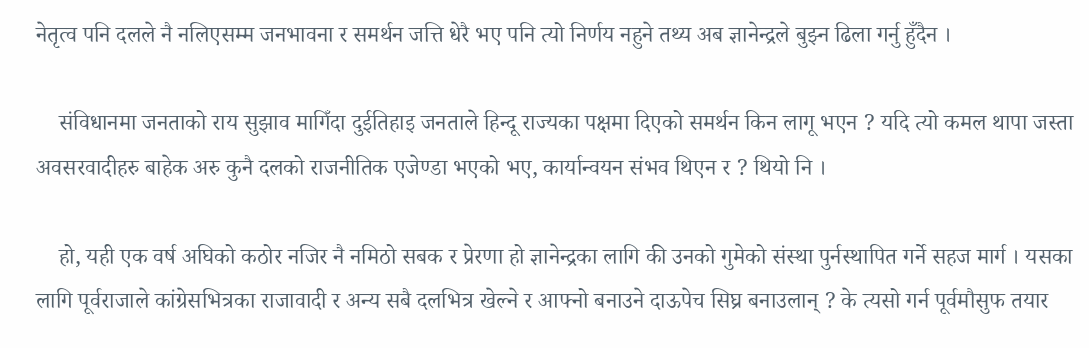नेतृत्व पनि दलले नै नलिएसम्म जनभावना र समर्थन जत्ति धेरै भए पनि त्यो निर्णय नहुने तथ्य अब ज्ञानेन्द्रले बुझ्न ढिला गर्नु हुँदैन ।

    संविधानमा जनताको राय सुझाव मागिँदा दुईतिहाइ जनताले हिन्दू राज्यका पक्षमा दिएको समर्थन किन लागू भएन ? यदि त्यो कमल थापा जस्ता अवसरवादीहरु बाहेक अरु कुनै दलको राजनीतिक एजेण्डा भएको भए, कार्यान्वयन संभव थिएन र ? थियो नि ।

    हो, यही एक वर्ष अघिको कठोर नजिर नै नमिठो सबक र प्रेरणा हो ज्ञानेन्द्रका लागि की उनको गुमेको संस्था पुर्नस्थापित गर्ने सहज मार्ग । यसका लागि पूर्वराजाले कांग्रेसभित्रका राजावादी र अन्य सबै दलभित्र खेल्ने र आफ्नो बनाउने दाऊपेच सिघ्र बनाउलान् ? के त्यसो गर्न पूर्वमौसुफ तयार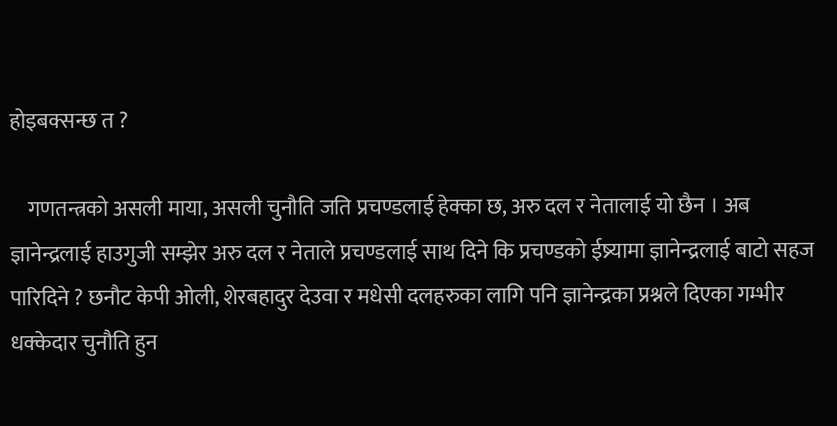होइबक्सन्छ त ?

    गणतन्त्रको असली माया, असली चुनौति जति प्रचण्डलाई हेक्का छ, अरु दल र नेतालाई यो छैन । अब ज्ञानेन्द्रलाई हाउगुजी सम्झेर अरु दल र नेताले प्रचण्डलाई साथ दिने कि प्रचण्डको ईष्र्यामा ज्ञानेन्द्रलाई बाटो सहज पारिदिने ? छनौट केपी ओली, शेरबहादुर देउवा र मधेसी दलहरुका लागि पनि ज्ञानेन्द्रका प्रश्नले दिएका गम्भीर धक्केदार चुनौति हुन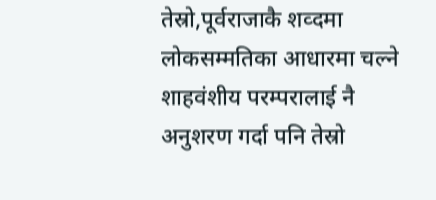तेस्रो,पूर्वराजाकै शव्दमा लोकसम्मतिका आधारमा चल्ने शाहवंशीय परम्परालाई नै अनुशरण गर्दा पनि तेस्रो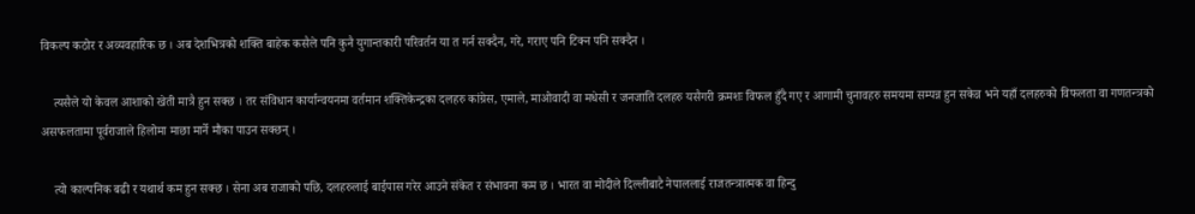विकल्प कठोर र अव्यवहारिक छ । अब देशभित्रको शक्ति बाहेक कसैले पनि कुनै युगान्तकारी परिवर्तन या त गर्न सक्दैन, गरे, गराए पनि टिक्न पनि सक्दैन ।

    त्यसैले यो केवल आशाको खेती मात्रै हुन सक्छ । तर संविधान कार्यान्वयनमा वर्तमान शक्तिकेन्द्रका दलहरु कांग्रेस, एमाले, माओवादी वा मधेसी र जनजाति दलहरु यसैगरी क्रमशः विफल हुँदै गए र आगामी चुनावहरु समयमा सम्पन्न हुन सकेन्न भने यहाँ दलहरुको विफलता वा गणतन्त्रको असफलतामा पूर्वराजाले हिलोमा माछा मार्ने मौका पाउन सक्छन् ।

    त्यो काल्पनिक बढी र यथार्थ कम हुन सक्छ । सेना अब राजाको पछि, दलहरुलाई बाईपास गरेर आउने संकेत र संभावना कम छ । भारत वा मोदीले दिल्लीबाटै नेपाललाई राजतन्त्रात्मक वा हिन्दु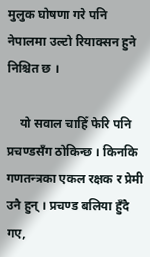मुलुक घोषणा गरे पनि नेपालमा उल्टो रियाक्सन हुने निश्चित छ ।

    यो सवाल चाहिँ फेरि पनि प्रचण्डसँग ठोकिन्छ । किनकि गणतन्त्रका एकल रक्षक र प्रेमी उनै हुन् । प्रचण्ड बलिया हुँदै गए,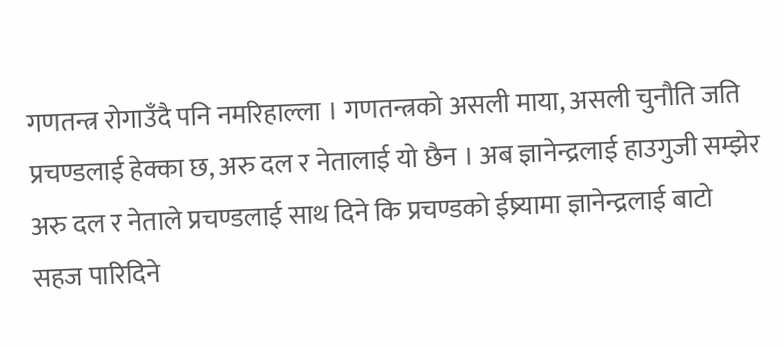गणतन्त्र रोगाउँदै पनि नमरिहाल्ला । गणतन्त्रको असली माया, असली चुनौति जति प्रचण्डलाई हेक्का छ, अरु दल र नेतालाई यो छैन । अब ज्ञानेन्द्रलाई हाउगुजी सम्झेर अरु दल र नेताले प्रचण्डलाई साथ दिने कि प्रचण्डको ईष्र्यामा ज्ञानेन्द्रलाई बाटो सहज पारिदिने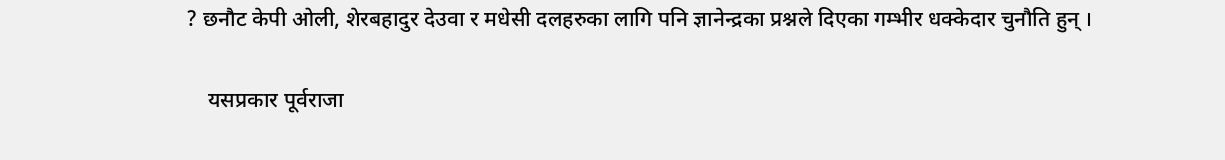? छनौट केपी ओली, शेरबहादुर देउवा र मधेसी दलहरुका लागि पनि ज्ञानेन्द्रका प्रश्नले दिएका गम्भीर धक्केदार चुनौति हुन् ।

    यसप्रकार पूर्वराजा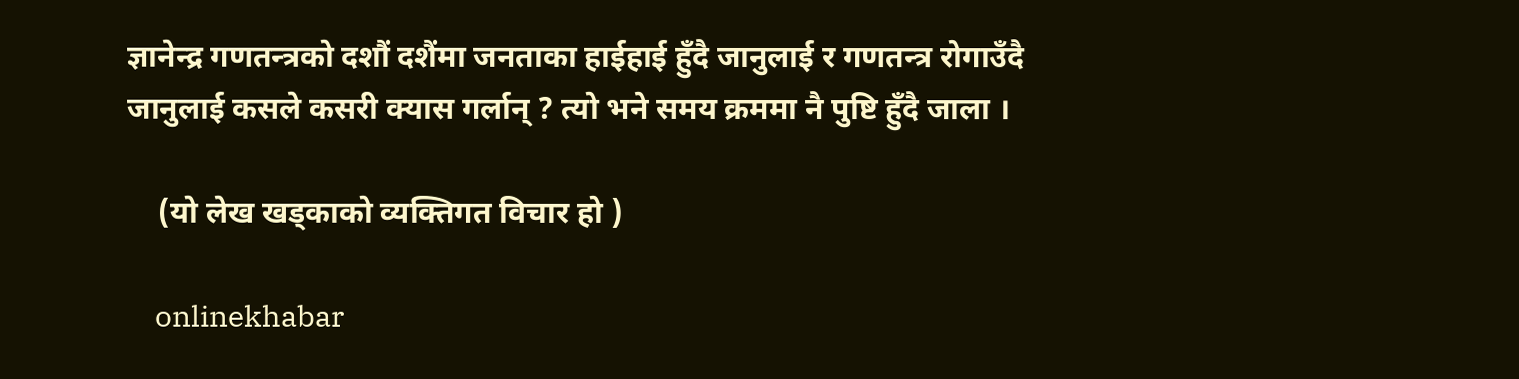ज्ञानेन्द्र गणतन्त्रको दशौं दशैंमा जनताका हाईहाई हुँदै जानुलाई र गणतन्त्र रोगाउँदै जानुलाई कसले कसरी क्यास गर्लान् ? त्यो भने समय क्रममा नै पुष्टि हुँदै जाला ।

    (यो लेख खड्काको व्यक्तिगत विचार हो )

    onlinekhabar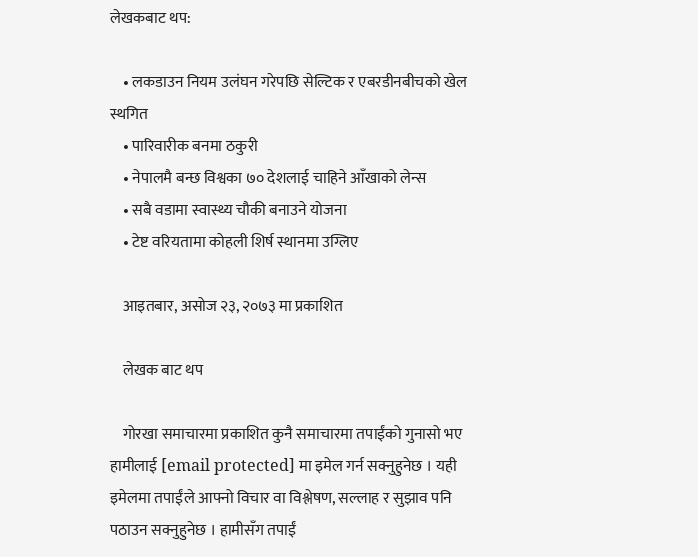लेखकबाट थप:

    • लकडाउन नियम उलंघन गरेपछि सेल्टिक र एबरडीनबीचको खेल स्थगित
    • पारिवारीक बनमा ठकुरी
    • नेपालमै बन्छ विश्वका ७० देशलाई चाहिने आँखाको लेन्स
    • सबै वडामा स्वास्थ्य चौकी बनाउने योजना
    • टेष्ट वरियतामा कोहली शिर्ष स्थानमा उग्लिए

    आइतबार, असोज २३, २०७३ मा प्रकाशित

    लेखक बाट थप

    गोरखा समाचारमा प्रकाशित कुनै समाचारमा तपाईंको गुनासो भए हामीलाई [email protected] मा इमेल गर्न सक्नुहुनेछ । यही इमेलमा तपाईंले आफ्नो विचार वा विश्लेषण, सल्लाह र सुझाव पनि पठाउन सक्नुहुनेछ । हामीसँग तपाईं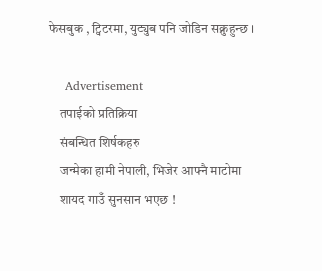फेसबुक , ट्विटरमा, युट्युब पनि जोडिन सक्नुहुन्छ ।

    Advertisement
    तपाईको प्रतिक्रिया
    संबन्धित शिर्षकहरु
    जन्मेका हामी नेपाली, भिजेर आफ्नै माटोमा
    शायद गाउँ सुनसान भएछ !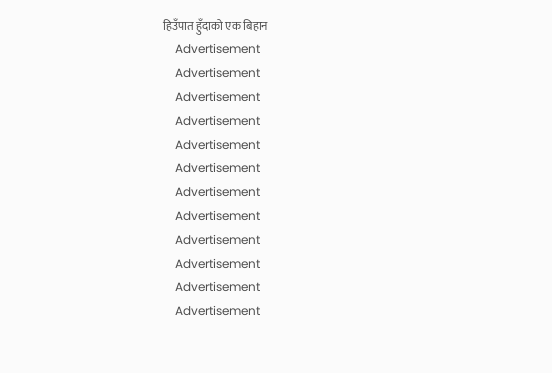हिउँपात हुँदाको एक बिहान
    Advertisement
    Advertisement
    Advertisement
    Advertisement
    Advertisement
    Advertisement
    Advertisement
    Advertisement
    Advertisement
    Advertisement
    Advertisement
    Advertisement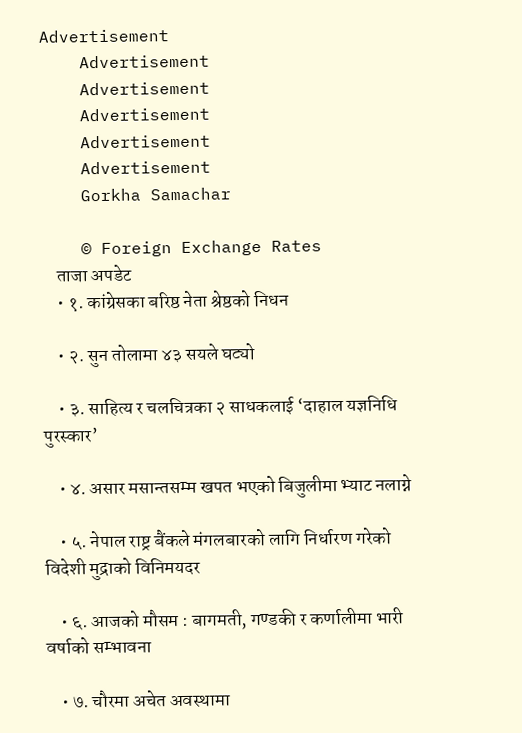Advertisement
    Advertisement
    Advertisement
    Advertisement
    Advertisement
    Advertisement
    Gorkha Samachar

    © Foreign Exchange Rates
    ताजा अपडेट
    • १. कांग्रेसका बरिष्ठ नेता श्रेष्ठको निधन

    • २. सुन तोलामा ४३ सयले घट्यो

    • ३. साहित्य र चलचित्रका २ साधकलाई ‘दाहाल यज्ञनिधि पुरस्कार’

    • ४. असार मसान्तसम्म खपत भएको बिजुलीमा भ्याट नलाग्ने

    • ५. नेपाल राष्ट्र बैंकले मंगलबारको लागि निर्धारण गरेको विदेशी मुद्राको विनिमयदर

    • ६. आजको मौसम : बागमती, गण्डकी र कर्णालीमा भारी वर्षाको सम्भावना

    • ७. चौरमा अचेत अवस्थामा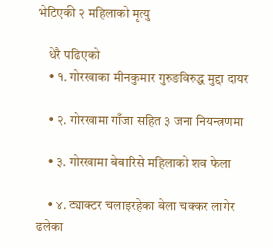भेटिएकी २ महिलाको मृत्यु

    धेरै पढिएको
    • १. गोरखाका मीनकुमार गुरुङविरुद्ध मुद्दा दायर

    • २. गोरखामा गाँजा सहित ३ जना नियन्त्रणमा

    • ३. गोरखामा बेबारिसे महिलाको शव फेला

    • ४. ट्याक्टर चलाइरहेका बेला चक्कर लागेर ढलेका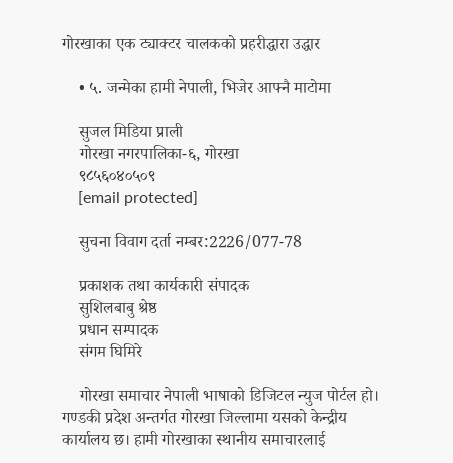गोरखाका एक ट्याक्टर चालकको प्रहरीद्धारा उद्धार

    • ५. जन्मेका हामी नेपाली, भिजेर आफ्नै माटोमा

    सुजल मिडिया प्राली
    गोरखा नगरपालिका-६, गोरखा
    ९८५६०४०५०९
    [email protected]

    सुचना विवाग दर्ता नम्बर:2226/077-78

    प्रकाशक तथा कार्यकारी संपादक
    सुशिलबाबु श्रेष्ठ
    प्रधान सम्पादक
    संगम घिमिरे

    गोरखा समाचार नेपाली भाषाको डिजिटल न्युज पोर्टल हो। गण्डकी प्रदेश अन्तर्गत गोरखा जिल्लामा यसको केन्द्रीय कार्यालय छ। हामी गोरखाका स्थानीय समाचारलाई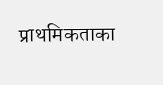प्राथमिकताका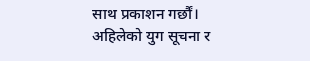साथ प्रकाशन गर्छौं। अहिलेको युग सूचना र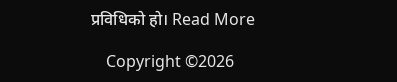प्रविधिको हो। Read More

    Copyright ©2026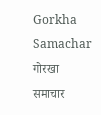Gorkha Samachar गोरखा समाचार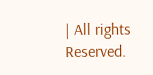| All rights Reserved.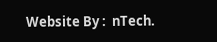Website By :  nTech.